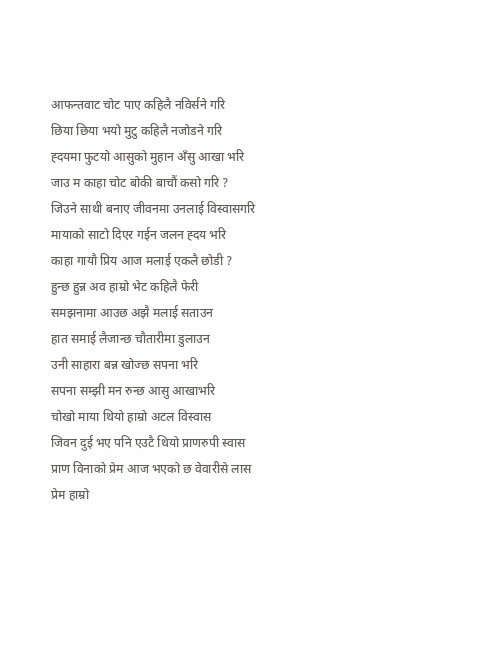आफन्तवाट चोट पाए कहिलै नविर्सने गरि
छिया छिया भयो मुटु कहिलै नजोडने गरि
ह्दयमा फुटयो आसुको मुहान अँसु आखा भरि
जाउ म काहा चोट बोकी बाचौं कसो गरि ?
जिउने साथी बनाए जीवनमा उनलाई विस्वासगरि
मायाको साटो दिएर गईन जलन ह्दय भरि
काहा गायौ प्रिय आज मलाई एकलै छोडी ?
हुन्छ हुन्न अव हाम्रो भेट कहिलै फेरी
समझनामा आउछ अझै मलाई सताउन
हात समाई लैजान्छ चौतारीमा डुलाउन
उनी साहारा बन्न खोज्छ सपना भरि
सपना सम्झी मन रुन्छ आसु आखाभरि
चोखो माया थियो हाम्रो अटल विस्वास
जिवन दुई भए पनि एउटै थियो प्राणरुपी स्वास
प्राण विनाको प्रेम आज भएको छ वेवारीसे लास
प्रेम हाम्रो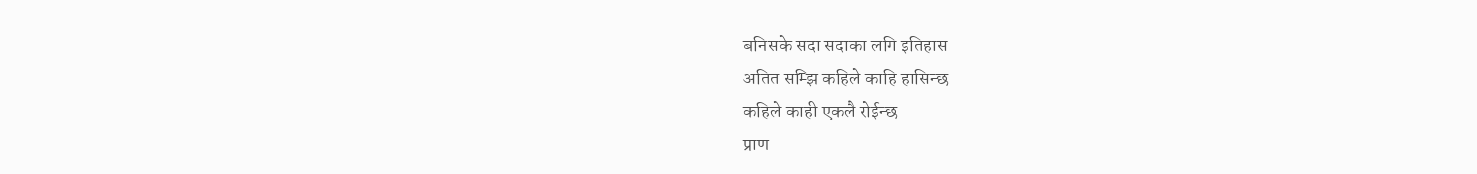बनिसके सदा सदाका लगि इतिहास
अतित सम्झि कहिले काहि हासिन्छ
कहिले काही एकलै रोईन्छ
प्राण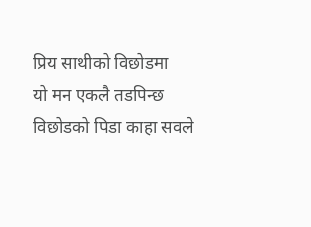प्रिय साथीको विछोडमा
यो मन एकलै तडपिन्छ
विछोडको पिडा काहा सवले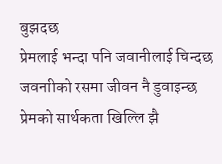बुझदछ
प्रेमलाई भन्दा पनि जवानीलाई चिन्दछ
जवनाीको रसमा जीवन नै डुवाइन्छ
प्रेमको सार्थकता खिल्लि झै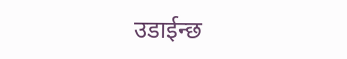उडाईन्छ